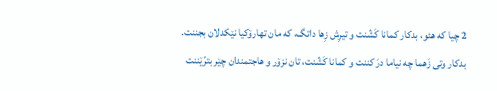2 چیا که هئو، بدکار کمانا کَشّنت و تیرِش زِها داتگ، که مان تهارۆکیا نێکدلان بجننت.
بدکار وتی زَهما چه نیاما درَ کننت و کمانا کَشّنت، تان نزۆر و هاجتمندان چێر بترّێننت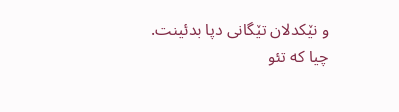و نێکدلان تێگانی دپا بدئینت.
چیا که تئو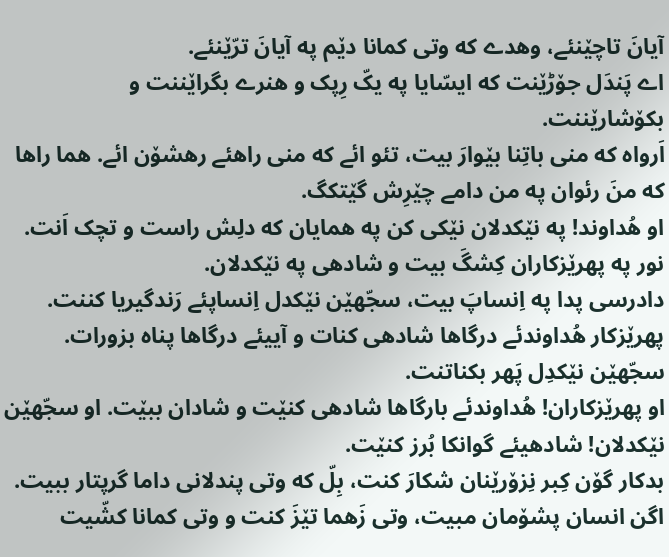آیانَ تاچێنئے، وهدے که وتی کمانا دێم په آیانَ ترّێنئے.
اے پَندَل جۆڑێنت که ایسّایا په یکّ رِپک و هنرے بگراێننت و بکۆشارێننت.
اَرواه که منی باتِنا بێوارَ بیت، تئو ائے که منی راهئے رهشۆن ائے. هما راها که منَ رئوان په من دامے چێرِش گێتکگ.
او هُداوند! په نێکدلان نێکی کن په همایان که دلِش راست و تچک اَنت.
نور په پهرێزکاران کِشگَ بیت و شادهی په نێکدلان.
دادرسی پدا په اِنساپَ بیت، سجّهێن نێکدل اِنساپئے رَندگیریا کننت.
پهرێزکار هُداوندئے درگاها شادهی کنات و آییئے درگاها پناه بزورات. سجّهێن نێکدِل پَهر بکناتنت.
او پهرێزکاران! هُداوندئے بارگاها شادهی کنێت و شادان ببێت. او سجّهێن نێکدلان! شادهیئے گوانکا بُرز کنێت.
بدکار گۆن کِبر نِزۆرێنان شکارَ کنت، بِلّ که وتی پندلانی داما گرپتار ببیت.
اگن انسان پشۆمان مبیت، وتی زَهما تێزَ کنت و وتی کمانا کشّیت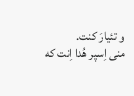و تئیارَ کنت.
منی اِسپر هُدا اِنت که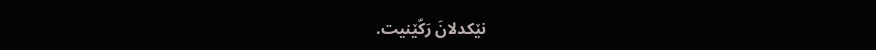نێکدلانَ رَکّێنیت.